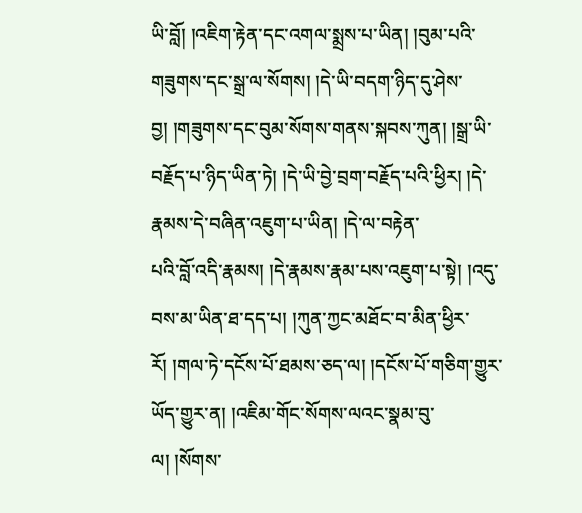ཡི་བློ། །འཇིག་རྟེན་དང་འགལ་སྨྲས་པ་ཡིན། །བུམ་པའི་གཟུགས་དང་སྒྲ་ལ་སོགས། །དེ་ཡི་བདག་ཉིད་དུ་ཤེས་བྱ། །གཟུགས་དང་བུམ་སོགས་གནས་སྐབས་ཀུན། །སྒྲ་ཡི་བརྗོད་པ་ཉིད་ཡིན་ཏེ། །དེ་ཡི་བྱེ་བྲག་བརྗོད་པའི་ཕྱིར། །དེ་རྣམས་དེ་བཞིན་འཇུག་པ་ཡིན། །དེ་ལ་བརྟེན་
པའི་བློ་འདི་རྣམས། །དེ་རྣམས་རྣམ་པས་འཇུག་པ་སྟེ། །འདུ་བས་མ་ཡིན་ཐ་དད་པ། །ཀུན་ཀྱང་མཐོང་བ་མིན་ཕྱིར་རོ། །གལ་ཏེ་དངོས་པོ་ཐམས་ཅད་ལ། །དངོས་པོ་གཅིག་གྱུར་ཡོད་གྱུར་ན། །འཇིམ་གོང་སོགས་ལའང་སྣམ་བུ་ལ། །སོགས་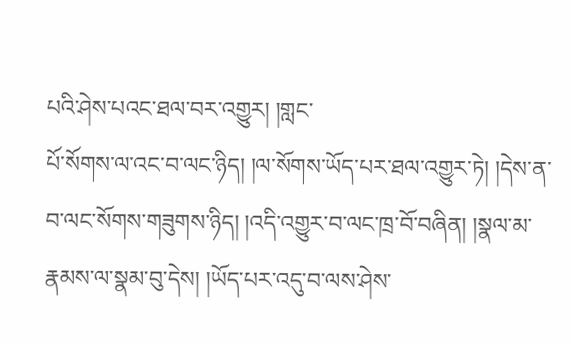པའི་ཤེས་པའང་ཐལ་བར་འགྱུར། །གླང་
པོ་སོགས་ལ་འང་བ་ལང་ཉིད། །ལ་སོགས་ཡོད་པར་ཐལ་འགྱུར་ཏེ། །དེས་ན་བ་ལང་སོགས་གཟུགས་ཉིད། །འདི་འགྱུར་བ་ལང་ཁྲ་བོ་བཞིན། །སྣལ་མ་རྣམས་ལ་སྣམ་བུ་དེས། །ཡོད་པར་འདུ་བ་ལས་ཤེས་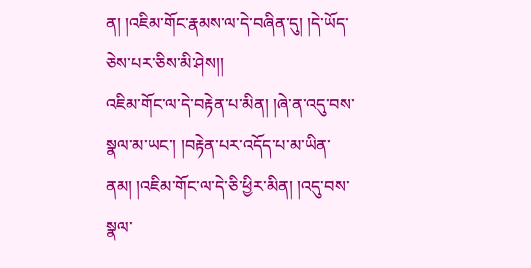ན། །འཇིམ་གོང་རྣམས་ལ་དེ་བཞིན་དུ། །དེ་ཡོད་ཅེས་པར་ཅིས་མི་ཤེས།།
འཇིམ་གོང་ལ་དེ་བརྟེན་པ་མིན། །ཞེ་ན་འདུ་བས་སྣལ་མ་ཡང་། །བརྟེན་པར་འདོད་པ་མ་ཡིན་ནམ། །འཇིམ་གོང་ལ་དེ་ཅི་ཕྱིར་མིན། །འདུ་བས་སྣལ་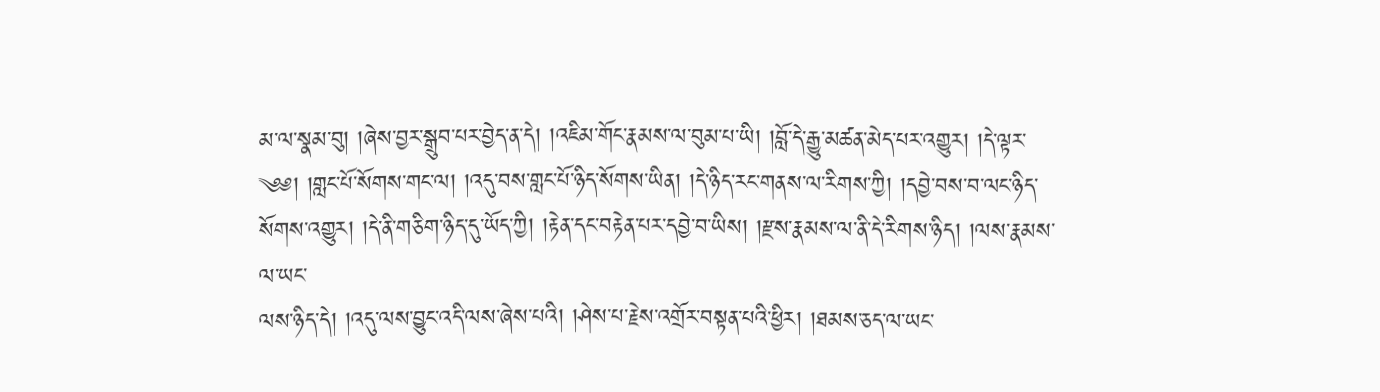མ་ལ་སྣམ་བུ། །ཞེས་བྱར་སྒྲུབ་པར་བྱེད་ན་དེ། །འཇིམ་གོང་རྣམས་ལ་བུམ་པ་ཡི། །བློ་དེ་རྒྱུ་མཚན་མེད་པར་འགྱུར། །དེ་ལྟར་
༄༅། །གླང་པོ་སོགས་གང་ལ། །འདུ་བས་གླང་པོ་ཉིད་སོགས་ཡིན། །དེ་ཉིད་རང་གནས་ལ་རིགས་ཀྱི། །དབྱེ་བས་བ་ལང་ཉིད་སོགས་འགྱུར། །དེ་ནི་གཅིག་ཉིད་དུ་ཡོད་ཀྱི། །རྟེན་དང་བརྟེན་པར་དབྱེ་བ་ཡིས། །རྫས་རྣམས་ལ་ནི་དེ་རིགས་ཉིད། །ལས་རྣམས་ལ་ཡང་
ལས་ཉིད་དེ། །འདུ་ལས་བྱུང་འདི་ལས་ཞེས་པའི། །ཤེས་པ་རྗེས་འགྲོར་བསྟན་པའི་ཕྱིར། །ཐམས་ཅད་ལ་ཡང་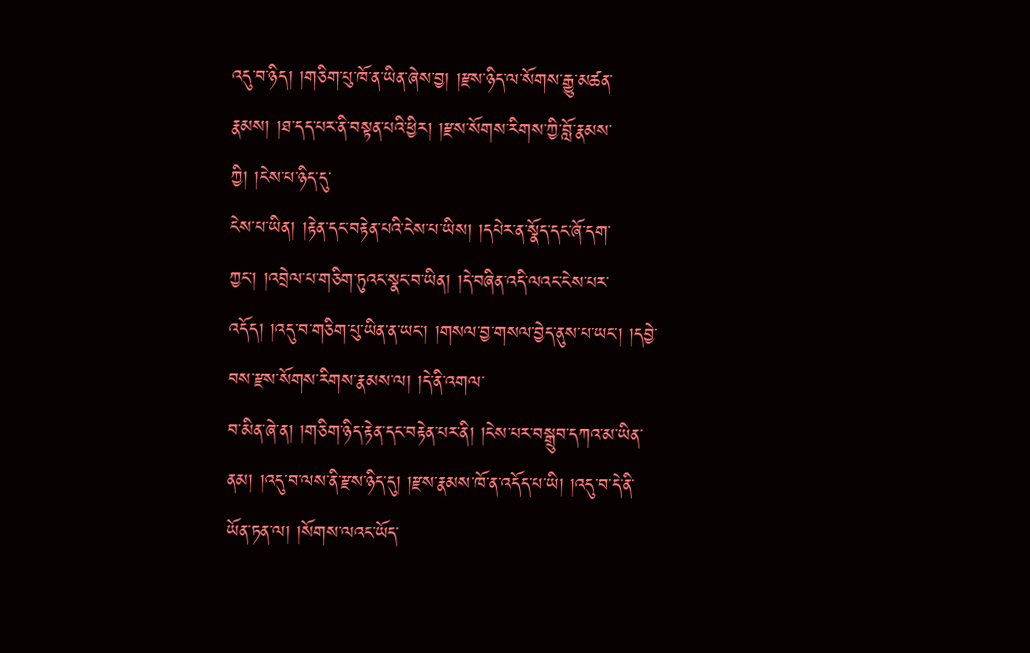འདུ་བ་ཉིད། །གཅིག་པུ་ཁོ་ན་ཡིན་ཞེས་བྱ། །རྫས་ཉིད་ལ་སོགས་རྒྱུ་མཚན་རྣམས། །ཐ་དད་པར་ནི་བསྟན་པའི་ཕྱིར། །རྫས་སོགས་རིགས་ཀྱི་བློ་རྣམས་ཀྱི། །ངེས་པ་ཉིད་དུ་
ངེས་པ་ཡིན། །རྟེན་དང་བརྟེན་པའི་ངེས་པ་ཡིས། །དཔེར་ན་སྣོད་དང་ཞོ་དག་ཀྱང་། །འབྲེལ་པ་གཅིག་ཏུའང་སྣང་བ་ཡིན། །དེ་བཞིན་འདི་ལའང་ངེས་པར་འདོད། །འདུ་བ་གཅིག་པུ་ཡིན་ན་ཡང་། །གསལ་བྱ་གསལ་བྱེད་ནུས་པ་ཡང་། །དབྱེ་བས་རྫས་སོགས་རིགས་རྣམས་ལ། །དེ་ནི་འགལ་
བ་མིན་ཞེ་ན། །གཅིག་ཉིད་རྟེན་དང་བརྟེན་པར་ནི། །ངེས་པར་བསྒྲུབ་དཀའ་མ་ཡིན་ནམ། །འདུ་བ་ལས་ནི་རྫས་ཉིད་དུ། །རྫས་རྣམས་ཁོ་ན་འདོད་པ་ཡི། །འདུ་བ་དེ་ནི་ཡོན་ཏན་ལ། །སོགས་ལའང་ཡོད་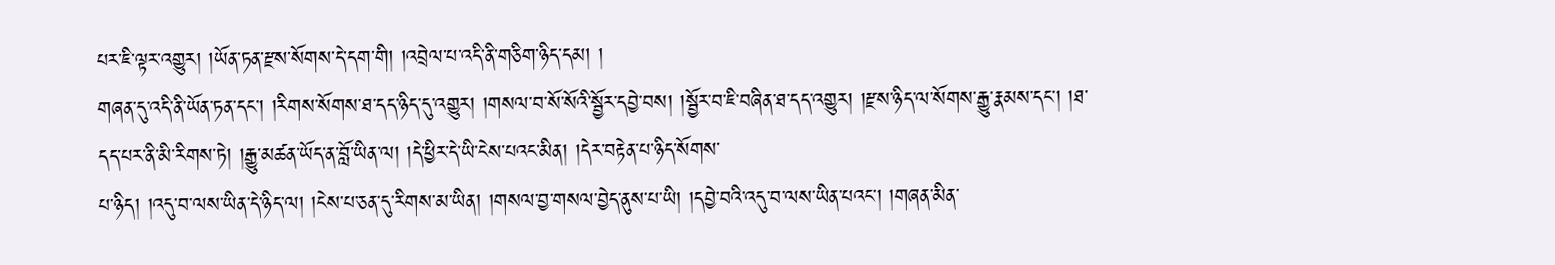པར་ཇི་ལྟར་འགྱུར། །ཡོན་ཏན་རྫས་སོགས་དེ་དག་གི། །འབྲེལ་པ་འདི་ནི་གཅིག་ཉིད་དམ། །
གཞན་དུ་འདི་ནི་ཡོན་ཏན་དང་། །རིགས་སོགས་ཐ་དད་ཉིད་དུ་འགྱུར། །གསལ་བ་སོ་སོའི་སྦྱོར་དབྱེ་བས། །སྦྱོར་བ་ཇི་བཞིན་ཐ་དད་འགྱུར། །རྫས་ཉིད་ལ་སོགས་རྒྱུ་རྣམས་དང་། །ཐ་དད་པར་ནི་མི་རིགས་ཏེ། །རྒྱུ་མཚན་ཡོད་ན་བློ་ཡིན་ལ། །དེ་ཕྱིར་དེ་ཡི་ངེས་པའང་མིན། །དེར་བརྟེན་པ་ཉིད་སོགས་
པ་ཉིད། །འདུ་བ་ལས་ཡིན་དེ་ཉིད་ལ། །ངེས་པ་ཅན་དུ་རིགས་མ་ཡིན། །གསལ་བྱ་གསལ་བྱེད་ནུས་པ་ཡི། །དབྱེ་བའི་འདུ་བ་ལས་ཡིན་པའང་། །གཞན་མིན་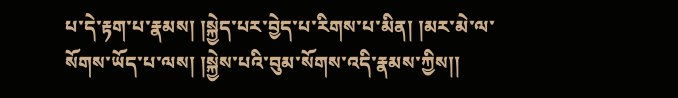པ་དེ་རྟག་པ་རྣམས། །སྐྱེད་པར་བྱེད་པ་རིགས་པ་མིན། །མར་མེ་ལ་སོགས་ཡོད་པ་ལས། །སྐྱེས་པའི་བུམ་སོགས་འདི་རྣམས་ཀྱིས།།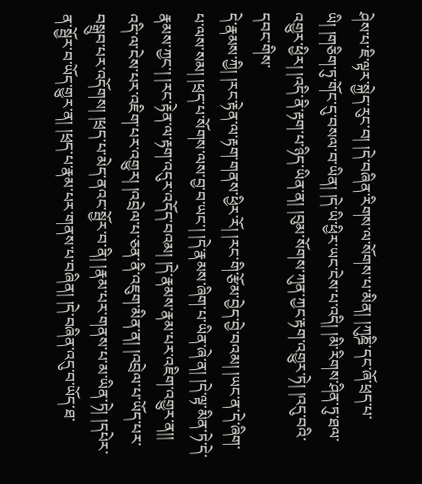ཤེས་པ་ཇི་ལྟར་སྐྱེད་རུང་བ། །དེ་བཞིན་རིགས་ལ་སོགས་པ་མིན། །ཀུཎྜི་དང་ཞོ་ཕྲད་པ་ཡི། །གཅིག་ཏུ་གོང་དུ་བསལ་བ་ཡིན། །དེ་ཡི་ཕྱིར་ཡང་ངེས་པ་འདི། །མི་རིགས་ཤིན་ཏུ་ཐལ་འགྱུར་ཕྱིར། །འདི་ནི་རྟག་པ་ཉིད་ཡིན་ན། །བུམ་སོགས་ཀུན་ཀྱང་རྟག་འགྱུར་ཏེ། །འདུ་བའི་དབང་གིས་
དེ་རྣམས་ཀྱི། །རང་རྟེན་ལ་རྟག་གནས་ཕྱིར་རོ། །རང་གི་རྩོམ་བྱེད་བྱེ་བའམ། །ཡང་ན་དེ་ཞིག་པ་ལས་སམ། །ཕྲད་པ་སོགས་ལས་བྱ་བ་ཡང་། །དེ་རྣམས་ཞིག་པ་ཡིན་ཞེ་ན། །དེ་ལྟ་མིན་ཏེ་དེ་རྣམས་ཀྱང་། །རང་རྟེན་ལ་རྟག་འདུར་འདོད་བའམ། །དེ་རྣམས་རྣམ་པར་འཇིག་འགྱུར་ན།།
འདི་ལ་ངེས་པར་འཇིག་པར་འགྱུར། །འབྲེལ་པ་ཅན་ནི་འཇུག་མིན་ན། །འབྲེལ་པ་ཡོད་པར་བསྒྲུབ་པར་འདོགས། །ཕྲད་པ་མེད་ནའང་སྦྱོར་བ་ནི། །རྣམ་པར་གནས་པ་མ་ཡིན་ཏེ། །དཔེར་ན་སྦྱོར་བ་ཡོད་གྱུར་ན། །ཕྲད་པ་རྣམ་པར་གནས་པ་བཞིན། །དེ་བཞིན་འདུ་བ་ཡོད་ཐ་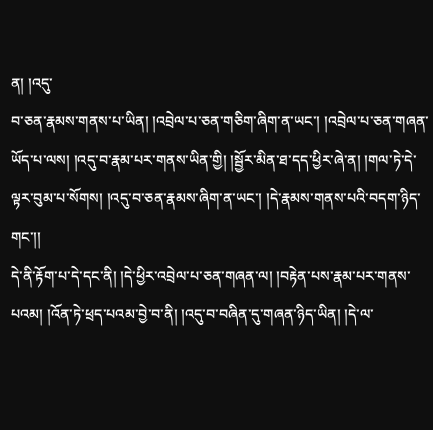ན། །འདུ་
བ་ཅན་རྣམས་གནས་པ་ཡིན། །འབྲེལ་པ་ཅན་གཅིག་ཞིག་ན་ཡང་། །འབྲེལ་པ་ཅན་གཞན་ཡོད་པ་ལས། །འདུ་བ་རྣམ་པར་གནས་ཡིན་གྱི། །སྦྱོར་མིན་ཐ་དད་ཕྱིར་ཞེ་ན། །གལ་ཏེ་དེ་ལྟར་བུམ་པ་སོགས། །འདུ་བ་ཅན་རྣམས་ཞིག་ན་ཡང་། །དེ་རྣམས་གནས་པའི་བདག་ཉིད་གང་།།
དེ་ནི་རྟོག་པ་དེ་དང་ནི། །དེ་ཕྱིར་འབྲེལ་པ་ཅན་གཞན་ལ། །བརྟེན་པས་རྣམ་པར་གནས་པའམ། །འོན་ཏེ་ཕྲད་པའམ་བྱེ་བ་ནི། །འདུ་བ་བཞིན་དུ་གཞན་ཉིད་ཡིན། །དེ་ལ་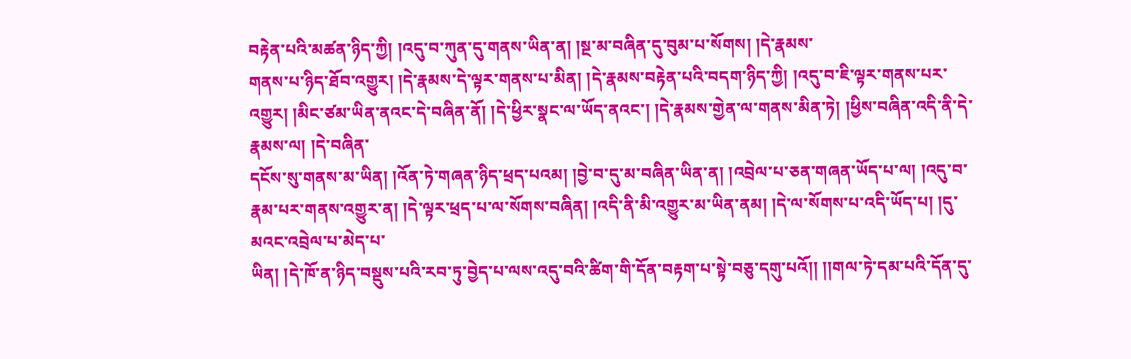བརྟེན་པའི་མཚན་ཉིད་ཀྱི། །འདུ་བ་ཀུན་དུ་གནས་ཡིན་ན། །སྔ་མ་བཞིན་དུ་བུམ་པ་སོགས། །དེ་རྣམས་
གནས་པ་ཉིད་ཐོབ་འགྱུར། །དེ་རྣམས་དེ་ལྟར་གནས་པ་མིན། །དེ་རྣམས་བརྟེན་པའི་བདག་ཉིད་ཀྱི། །འདུ་བ་ཇི་ལྟར་གནས་པར་འགྱུར། །མིང་ཙམ་ཡིན་ནའང་དེ་བཞིན་ནོ། །དེ་ཕྱིར་སྣང་ལ་ཡོད་ནའང་། །དེ་རྣམས་གྱེན་ལ་གནས་མིན་ཏེ། །ཕྱིས་བཞིན་འདི་ནི་དེ་རྣམས་ལ། །དེ་བཞིན་
དངོས་སུ་གནས་མ་ཡིན། །འོན་ཏེ་གཞན་ཉིད་ཕྲད་པའམ། །བྱེ་བ་དུ་མ་བཞིན་ཡིན་ན། །འབྲེལ་པ་ཅན་གཞན་ཡོད་པ་ལ། །འདུ་བ་རྣམ་པར་གནས་འགྱུར་ན། །དེ་ལྟར་ཕྲད་པ་ལ་སོགས་བཞིན། །འདི་ནི་མི་འགྱུར་མ་ཡིན་ནམ། །དེ་ལ་སོགས་པ་འདི་ཡོད་པ། །དུ་མའང་འབྲེལ་པ་མེད་པ་
ཡིན། །དེ་ཁོ་ན་ཉིད་བསྡུས་པའི་རབ་ཏུ་བྱེད་པ་ལས་འདུ་བའི་ཚིག་གི་དོན་བརྟག་པ་སྟེ་བཅུ་དགུ་པའོ།། །།གལ་ཏེ་དམ་པའི་དོན་དུ་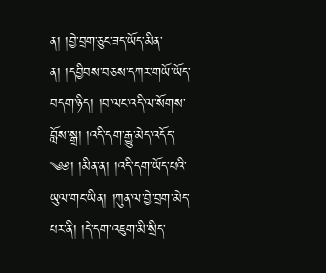ན། །བྱེ་བྲག་ཅུང་ཟད་ཡོད་མིན་ན། །དབྱིབས་བཅས་དཀར་གཡོ་ཡོད་བདག་ཉིད། །བ་ལང་འདི་ལ་སོགས་བློས་སྒྲ། །འདི་དག་རྒྱུ་མེད་འདོད་
༄༅། །མིན་ན། །འདི་དག་ཡོད་པའི་ཡུལ་གང་ཡིན། །ཀུན་ལ་བྱེ་བྲག་མེད་པར་ནི། །དེ་དག་འཇུག་མི་སྲིད་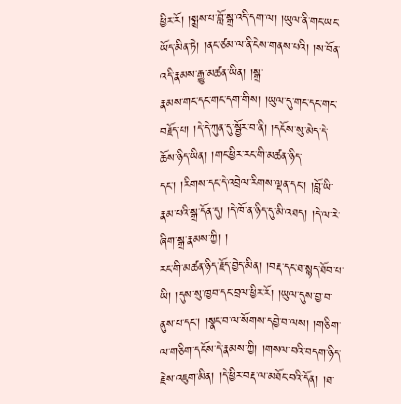ཕྱིར་རོ། །སྨྲས་པ་བློ་སྒྲ་འདི་དག་ལ། །ཡུལ་ནི་གང་ཡང་ཡོད་མིན་ཏེ། །ནང་ཙམ་ལ་ནི་ངེས་གནས་པའི། །ས་བོན་འདི་རྣམས་རྒྱུ་མཚན་ཡིན། །སྒྲ་
རྣམས་གང་དང་གང་དག་གིས། །ཡུལ་དུ་གང་དང་གང་བརྗོད་པ། །དེ་དེ་ཀུན་དུ་སྦྱོར་བ་ནི། །དངོས་སུ་མེད་དེ་ཆོས་ཉིད་ཡིན། །གང་ཕྱིར་རང་གི་མཚན་ཉིད་དང་། །རིགས་དང་དེ་འབྲེལ་རིགས་ལྡན་དང་། །བློ་ཡི་རྣམ་པའི་སྒྲ་དོན་དུ། །དེ་ཁོ་ན་ཉིད་དུ་མི་འཐད། །དེ་ལ་རེ་ཞིག་སྒྲ་རྣམས་ཀྱི། །
རང་གི་མཚན་ཉིད་རྗོད་བྱེད་མིན། །བརྡ་དང་ཐ་སྙད་ཐོབ་པ་ཡི། །དུས་སུ་ཁྱབ་དང་བྲལ་ཕྱིར་རོ། །ཡུལ་དུས་བྱ་བ་ནུས་པ་དང་། །སྣང་བ་ལ་སོགས་དབྱེ་བ་ལས། །གཅིག་ལ་གཅིག་དངོས་དེ་རྣམས་ཀྱི། །གསལ་བའི་བདག་ཉིད་རྗེས་འཇུག་མིན། །དེ་ཕྱིར་བརྡ་ལ་མཐོང་བའི་དོན། །ཐ་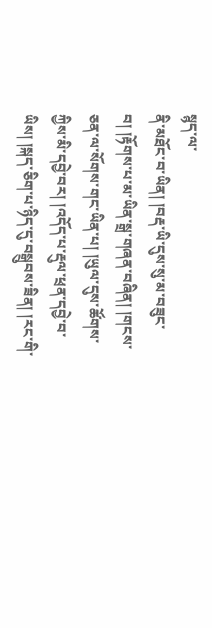སྙད་ལ་
ནི་མཐོང་བ་ཡིན། །བརྡ་ཡི་དུས་སུ་མ་བཟུང་བ། །རྟོགས་པ་མ་ཡིན་སྒྲ་གཞན་བཞིན། །གངས་ཅན་ལ་སོགས་གང་ཡིན་པ། །ཡུལ་དུས་ཚོགས་ཀྱིས་མི་དབྱེ་བར། །འདོད་པ་རྡུལ་ཕྲན་དབྱེ་བ་ཡིས། །སྐད་ཅིག་པ་ཉིད་དུ་བསྒྲུབས་ཟིན། །རང་གི་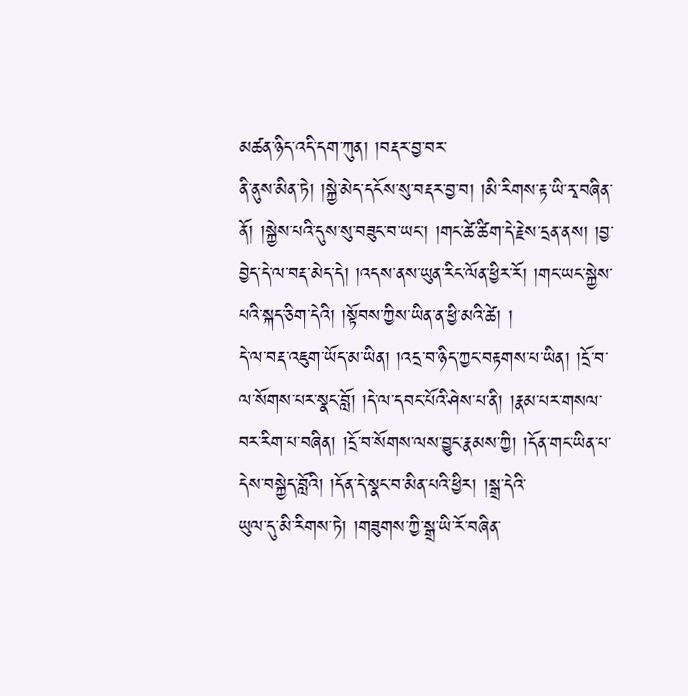མཚན་ཉིད་འདི་དག་ཀུན། །བརྡར་བྱ་བར་
ནི་ནུས་མིན་ཏེ། །སྐྱེ་མེད་དངོས་སུ་བརྡར་བྱ་བ། །མི་རིགས་རྟ་ཡི་རྭ་བཞིན་ནོ། །སྐྱེས་པའི་དུས་སུ་བཟུང་བ་ཡང་། །གང་ཚེ་ཚིག་དེ་རྗེས་དྲན་ནས། །བྱ་བྱེད་དེ་ལ་བརྡ་མེད་དེ། །འདས་ནས་ཡུན་རིང་ལོན་ཕྱིར་རོ། །གང་ཡང་སྐྱེས་པའི་སྐད་ཅིག་དེའི། །སྟོབས་ཀྱིས་ཡིན་ན་ཕྱི་མའི་ཚེ། །
དེ་ལ་བརྡ་འཇུག་ཡོད་མ་ཡིན། །འདྲ་བ་ཉིད་ཀྱང་བརྟགས་པ་ཡིན། །དྲོ་བ་ལ་སོགས་པར་སྣང་བློ། །དེ་ལ་དབང་པོའི་ཤེས་པ་ནི། །རྣམ་པར་གསལ་བར་རིག་པ་བཞིན། །དྲོ་བ་སོགས་ལས་བྱུང་རྣམས་ཀྱི། །དོན་གང་ཡིན་པ་དེས་བསྐྱེད་བློའི། །དོན་དེ་སྣང་བ་མིན་པའི་ཕྱིར། །སྒྲ་དེའི་
ཡུལ་དུ་མི་རིགས་ཏེ། །གཟུགས་ཀྱི་སྒྲ་ཡི་རོ་བཞིན་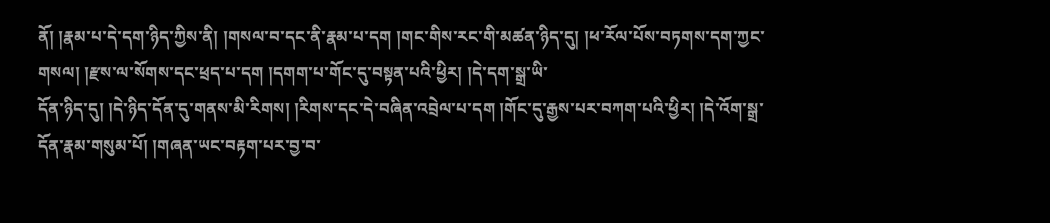ནོ། །རྣམ་པ་དེ་དག་ཉིད་ཀྱིས་ནི། །གསལ་བ་དང་ནི་རྣམ་པ་དག །གང་གིས་རང་གི་མཚན་ཉིད་དུ། །ཕ་རོལ་པོས་བཏགས་དག་ཀྱང་གསལ། །རྫས་ལ་སོགས་དང་ཕྲད་པ་དག །དགག་པ་གོང་དུ་བསྟན་པའི་ཕྱིར། །དེ་དག་སྒྲ་ཡི་
དོན་ཉིད་དུ། །དེ་ཉིད་དོན་དུ་གནས་མི་རིགས། །རིགས་དང་དེ་བཞིན་འབྲེལ་པ་དག །གོང་དུ་རྒྱས་པར་བཀག་པའི་ཕྱིར། །དེ་འོག་སྒྲ་དོན་རྣམ་གསུམ་པོ། །གཞན་ཡང་བརྟག་པར་བྱ་བ་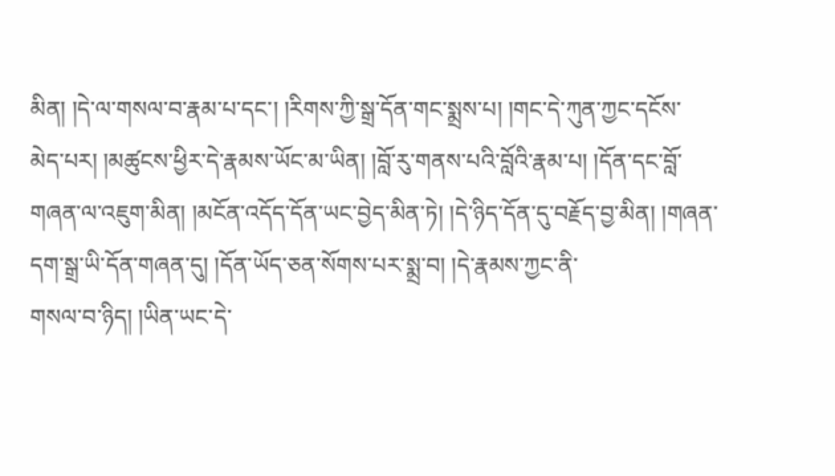མིན། །དེ་ལ་གསལ་བ་རྣམ་པ་དང་། །རིགས་ཀྱི་སྒྲ་དོན་གང་སྨྲས་པ། །གང་དེ་ཀུན་ཀྱང་དངོས་
མེད་པར། །མཚུངས་ཕྱིར་དེ་རྣམས་ཡོང་མ་ཡིན། །བློ་རུ་གནས་པའི་བློའི་རྣམ་པ། །དོན་དང་བློ་གཞན་ལ་འཇུག་མིན། །མངོན་འདོད་དོན་ཡང་བྱེད་མིན་ཏེ། །དེ་ཉིད་དོན་དུ་བརྗོད་བྱ་མིན། །གཞན་དག་སྒྲ་ཡི་དོན་གཞན་དུ། །དོན་ཡོད་ཅན་སོགས་པར་སྨྲ་བ། །དེ་རྣམས་ཀྱང་ནི་
གསལ་བ་ཉིད། །ཡིན་ཡང་དེ་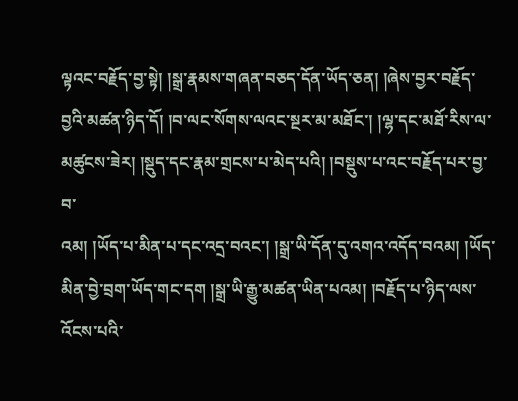ལྟའང་བརྗོད་བྱ་སྟེ། །སྒྲ་རྣམས་གཞན་བཅད་དོན་ཡོད་ཅན། །ཞེས་བྱར་བརྗོད་བྱའི་མཚན་ཉིད་དོ། །བ་ལང་སོགས་ལའང་སྔར་མ་མཐོང་། །ལྷ་དང་མཐོ་རིས་ལ་མཚུངས་ཟེར། །སྡུད་དང་རྣམ་གྲངས་པ་མེད་པའི། །བསྡུས་པ་འང་བརྗོད་པར་བྱ་བ་
འམ། །ཡོད་པ་མིན་པ་དང་འདྲ་བའང་། །སྒྲ་ཡི་དོན་དུ་འགའ་འདོད་བའམ། །ཡོད་མིན་བྱེ་བྲག་ཡོད་གང་དག །སྒྲ་ཡི་རྒྱུ་མཚན་ཡིན་པའམ། །བརྗོད་པ་ཉིད་ལས་འོངས་པའི་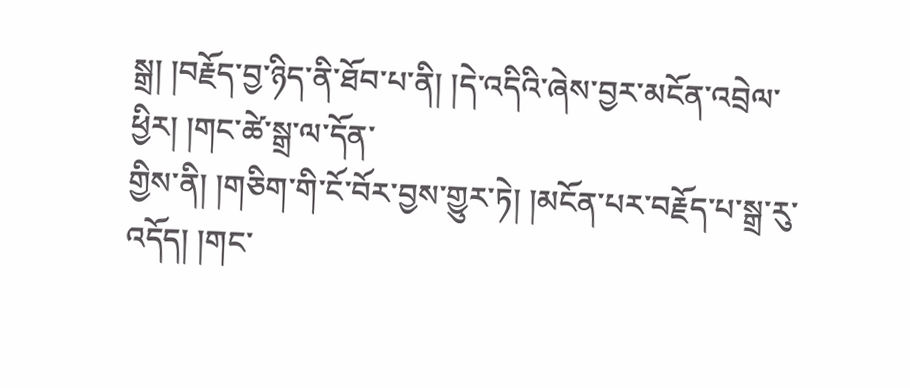སྒྲ། །བརྗོད་བྱ་ཉིད་ནི་ཐོབ་པ་ནི། །དེ་འདིའི་ཞེས་བྱར་མངོན་འབྲེལ་ཕྱིར། །གང་ཚེ་སྒྲ་ལ་དོན་
གྱིས་ནི། །གཅིག་གི་ངོ་བོར་བྱས་གྱུར་ཏེ། །མངོན་པར་བརྗོད་པ་སྒྲ་རུ་འདོད། །གང་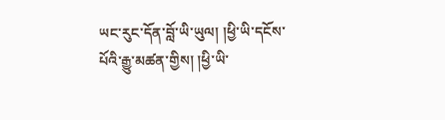ཡང་རུང་དོན་བློ་ཡི་ཡུལ། །ཕྱི་ཡི་དངོས་པོའི་རྒྱུ་མཚན་གྱིས། །ཕྱི་ཡི་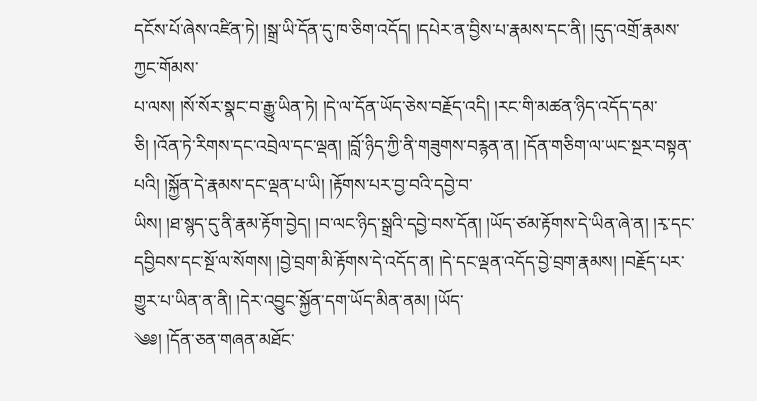དངོས་པོ་ཞེས་འཛིན་ཏེ། །སྒྲ་ཡི་དོན་དུ་ཁ་ཅིག་འདོད། །དཔེར་ན་བྱིས་པ་རྣམས་དང་ནི། །དུད་འགྲོ་རྣམས་ཀྱང་གོམས་
པ་ལས། །སོ་སོར་སྣང་བ་རྒྱུ་ཡིན་ཏེ། །དེ་ལ་དོན་ཡོད་ཅེས་བརྗོད་འདི། །རང་གི་མཚན་ཉིད་འདོད་དམ་ཅི། །འོན་ཏེ་རིགས་དང་འབྲེལ་དང་ལྡན། །བློ་ཉིད་ཀྱི་ནི་གཟུགས་བརྙན་ན། །དོན་གཅིག་ལ་ཡང་སྔར་བསྟན་པའི། །སྐྱོན་དེ་རྣམས་དང་ལྡན་པ་ཡི། །རྟོགས་པར་བྱ་བའི་དབྱེ་བ་
ཡིས། །ཐ་སྙད་དུ་ནི་རྣམ་རྟོག་བྱེད། །བ་ལང་ཉིད་སྒྲའི་དབྱེ་བས་དོན། །ཡོད་ཙམ་རྟོགས་དེ་ཡིན་ཞེ་ན། །རྭ་དང་དབྱིབས་དང་སྔོ་ལ་སོགས། །བྱེ་བྲག་མི་རྟོགས་དེ་འདོད་ན། །དེ་དང་ལྡན་འདོད་བྱེ་བྲག་རྣམས། །བརྗོད་པར་གྱུར་པ་ཡིན་ན་ནི། །དེར་འབྱུང་སྐྱོན་དག་ཡོད་མིན་ནམ། །ཡོད་
༄༅། །དོན་ཅན་གཞན་མཐོང་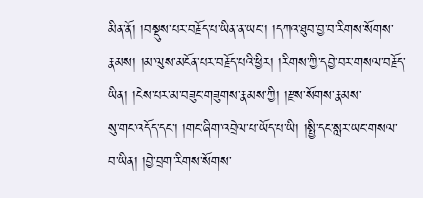མིན་ནོ། །བསྡུས་པར་བརྗོད་པ་ཡིན་ན་ཡང་། །དཀའ་ཐུབ་བྱ་བ་རིགས་སོགས་རྣམས། །མ་ལུས་མངོན་པར་བརྗོད་པའི་ཕྱིར། །རིགས་ཀྱི་དབྱེ་བར་གསལ་བརྗོད་ཡིན། །ངེས་པར་མ་བཟུང་གཟུགས་རྣམས་ཀྱི། །རྫས་སོགས་རྣམས་
སུ་གང་འདོད་དང་། །གང་ཞིག་འབྲེལ་པ་ཡོད་པ་ཡི། །སྤྱི་དང་སླར་ཡང་གསལ་བ་ཡིན། །བྱེ་བྲག་རིགས་སོགས་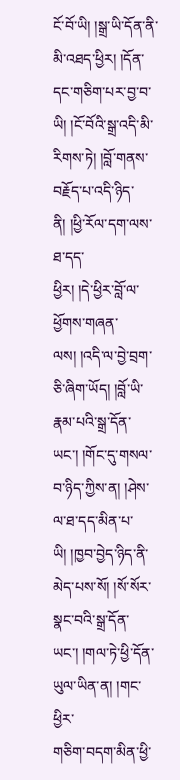ངོ་བོ་ཡི། །སྒྲ་ཡི་དོན་ནི་མི་འཐད་ཕྱིར། །དོན་དང་གཅིག་པར་བྱ་བ་ཡི། །ངོ་བོའི་སྒྲ་འདི་མི་རིགས་ཏེ། །བློ་གནས་བརྗོད་པ་འདི་ཉིད་ནི། །ཕྱི་རོལ་དག་ལས་ཐ་དད་
ཕྱིར། །དེ་ཕྱིར་བློ་ལ་ཕྱོགས་གཞན་ལས། །འདི་ལ་བྱེ་བྲག་ཅི་ཞིག་ཡོད། །བློ་ཡི་རྣམ་པའི་སྒྲ་དོན་ཡང་། །གོང་དུ་གསལ་བ་ཉིད་ཀྱིས་ན། །ཤེས་ལ་ཐ་དད་མིན་པ་ཡི། །ཁྱབ་བྱེད་ཉིད་ནི་མེད་པས་སོ། །སོ་སོར་སྣང་བའི་སྒྲ་དོན་ཡང་། །གལ་ཏེ་ཕྱི་དོན་ཡུལ་ཡིན་ན། །གང་ཕྱིར་
གཅིག་བདག་མིན་ཕྱི་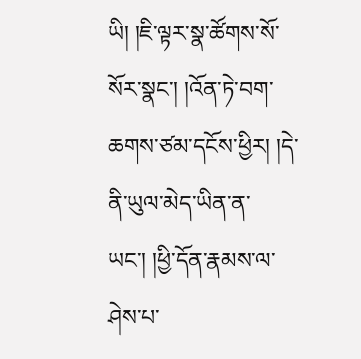ཡི། །ཇི་ལྟར་སྣ་ཚོགས་སོ་སོར་སྣང་། །འོན་ཏེ་བག་ཆགས་ཙམ་དངོས་ཕྱིར། །དེ་ནི་ཡུལ་མེད་ཡིན་ན་ཡང་། །ཕྱི་དོན་རྣམས་ལ་ཤེས་པ་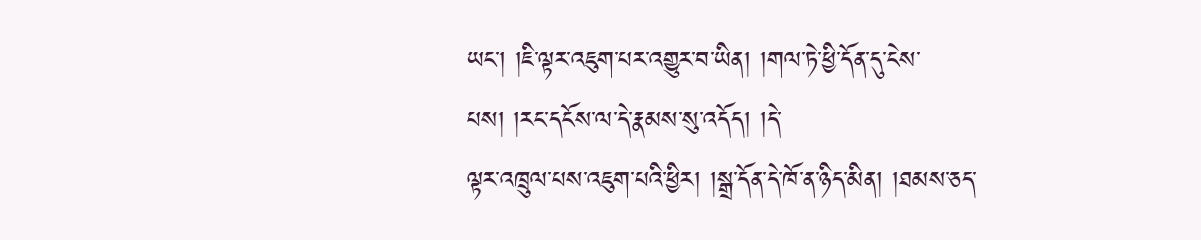ཡང་། །ཇི་ལྟར་འཇུག་པར་འགྱུར་བ་ཡིན། །གལ་ཏེ་ཕྱི་དོན་དུ་ངེས་པས། །རང་དངོས་ལ་དེ་རྣམས་སུ་འདོད། །དེ་
ལྟར་འཁྲུལ་པས་འཇུག་པའི་ཕྱིར། །སྒྲ་དོན་དེ་ཁོ་ན་ཉིད་མིན། །ཐམས་ཅད་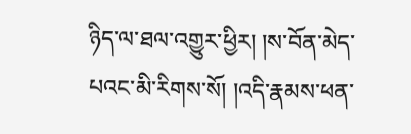ཉིད་ལ་ཐལ་འགྱུར་ཕྱིར། །ས་བོན་མེད་པའང་མི་རིགས་སོ། །འདི་རྣམས་ཕན་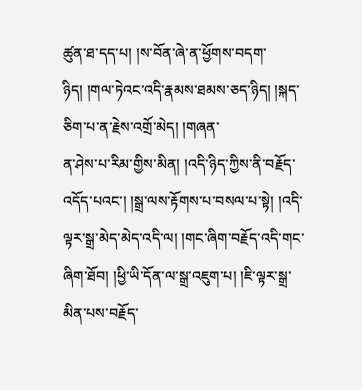ཚུན་ཐ་དད་པ། །ས་བོན་ཞེ་ན་ཕྱོགས་བདག་ཉིད། །གལ་ཏེའང་འདི་རྣམས་ཐམས་ཅད་ཉིད། །སྐད་ཅིག་པ་ན་རྗེས་འགྲོ་མེད། །གཞན་
ན་ཤེས་པ་རིམ་གྱིས་མིན། །འདི་ཉིད་ཀྱིས་ནི་བརྗོད་འདོད་པའང་། །སྒྲ་ལས་རྟོགས་པ་བསལ་པ་སྟེ། །འདི་ལྟར་སྒྲ་མེད་མེད་འདི་ལ། །གང་ཞིག་བརྗོད་འདི་གང་ཞིག་ཐོབ། །ཕྱི་ཡི་དོན་ལ་སྒྲ་འཇུག་པ། །ཇི་ལྟར་སྒྲ་མིན་པས་བརྗོད་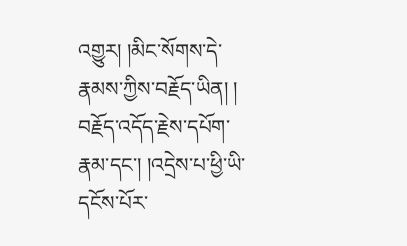འགྱུར། །མིང་སོགས་དེ་རྣམས་ཀྱིས་བརྗོད་ཡིན། །
བརྗོད་འདོད་རྗེས་དཔོག་རྣམ་དང་། །འདྲེས་པ་ཕྱི་ཡི་དངོས་པོར་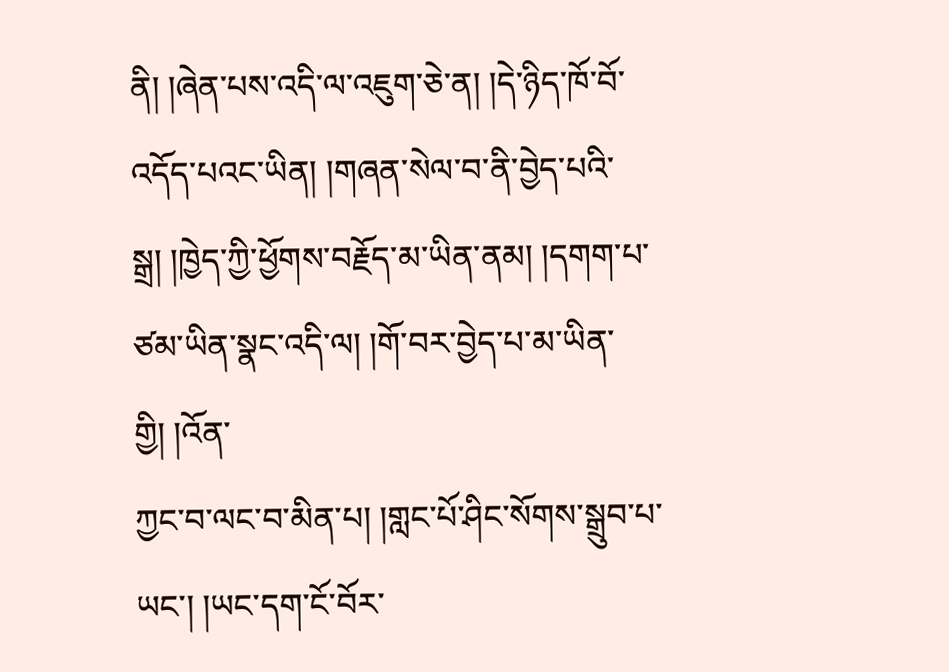ནི། །ཞེན་པས་འདི་ལ་འཇུག་ཅེ་ན། །དེ་ཉིད་ཁོ་བོ་འདོད་པའང་ཡིན། །གཞན་སེལ་བ་ནི་བྱེད་པའི་སྒྲ། །ཁྱེད་ཀྱི་ཕྱོགས་བརྗོད་མ་ཡིན་ནམ། །དགག་པ་ཙམ་ཡིན་སྣང་འདི་ལ། །གོ་བར་བྱེད་པ་མ་ཡིན་གྱི། །འོན་
ཀྱང་བ་ལང་བ་མིན་པ། །གླང་པོ་ཤིང་སོགས་སྒྲུབ་པ་ཡང་། །ཡང་དག་ངོ་བོར་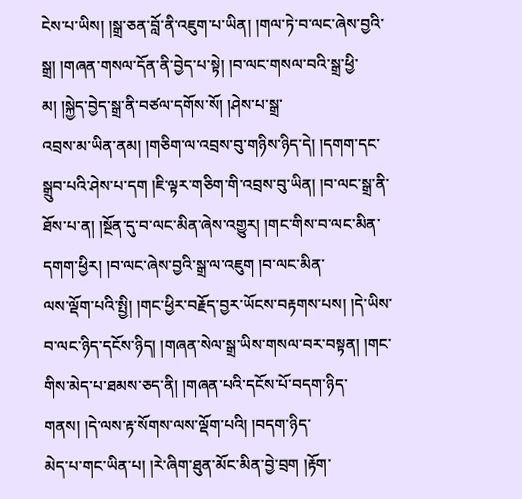ངེས་པ་ཡིས། །སྒྲ་ཅན་བློ་ནི་འཇུག་པ་ཡིན། །གལ་ཏེ་བ་ལང་ཞེས་བྱའི་སྒྲ། །གཞན་གསལ་དོན་ནི་བྱེད་པ་སྟེ། །བ་ལང་གསལ་བའི་སྒྲ་ཕྱི་མ། །སྐྱེད་བྱེད་སྒྲ་ནི་བཙལ་དགོས་སོ། །ཤེས་པ་སྒྲ་
འབྲས་མ་ཡིན་ནམ། །གཅིག་ལ་འབྲས་བུ་གཉིས་ཉིད་དེ། །དགག་དང་སྒྲུབ་པའི་ཤེས་པ་དག །ཇི་ལྟར་གཅིག་གི་འབྲས་བུ་ཡིན། །བ་ལང་སྒྲ་ནི་ཐོས་པ་ན། །སྔོན་དུ་བ་ལང་མིན་ཞེས་འགྱུར། །གང་གིས་བ་ལང་མིན་དགག་ཕྱིར། །བ་ལང་ཞེས་བྱའི་སྒྲ་ལ་འཇུག །བ་ལང་མིན་
ལས་ལྡོག་པའི་སྤྱི། །གང་ཕྱིར་བརྗོད་བྱར་ཡོངས་བརྟགས་པས། །དེ་ཡིས་བ་ལང་ཉིད་དངོས་ཉིད། །གཞན་སེལ་སྒྲ་ཡིས་གསལ་བར་བསྟན། །གང་གིས་མེད་པ་ཐམས་ཅད་ནི། །གཞན་པའི་དངོས་པོ་བདག་ཉིད་གནས། །དེ་ལས་རྟ་སོགས་ལས་ལྡོག་པའི། །བདག་ཉིད་
མེད་པ་གང་ཡིན་པ། །རེ་ཞིག་ཐུན་མོང་མིན་བྱེ་བྲག །རྟོག་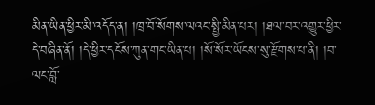མིན་ཡིན་ཕྱིར་མི་འདོད་ན། །ཁྲ་བོ་སོགས་ལའང་སྤྱི་མིན་པར། །ཐལ་བར་འགྱུར་ཕྱིར་དེ་བཞིན་ནོ། །དེ་ཕྱིར་དངོས་ཀུན་གང་ཡིན་པ། །སོ་སོར་ཡོངས་སུ་རྫོགས་པ་ནི། །བ་ལང་བློ་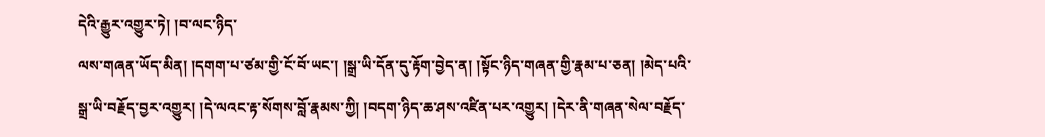དེའི་རྒྱུར་འགྱུར་ཏེ། །བ་ལང་ཉིད་
ལས་གཞན་ཡོད་མིན། །དགག་པ་ཙམ་གྱི་ངོ་བོ་ཡང་། །སྒྲ་ཡི་དོན་དུ་རྟོག་བྱེད་ན། །སྟོང་ཉིད་གཞན་གྱི་རྣམ་པ་ཅན། །མེད་པའི་སྒྲ་ཡི་བརྗོད་བྱར་འགྱུར། །དེ་ལའང་རྟ་སོགས་བློ་རྣམས་ཀྱི། །བདག་ཉིད་ཆ་ཤས་འཛིན་པར་འགྱུར། །དེར་ནི་གཞན་སེལ་བརྗོད་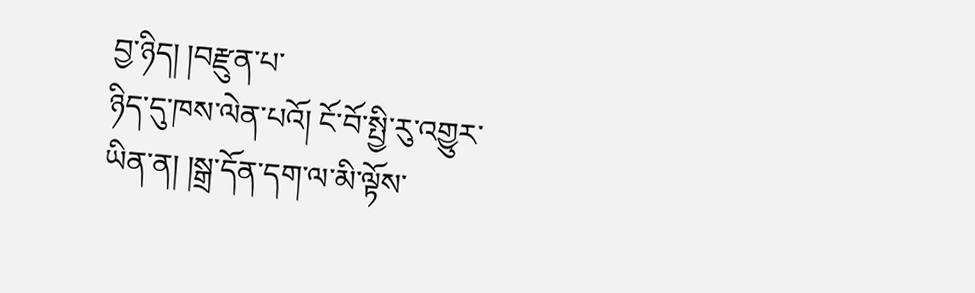བྱ་ཉིད། །བརྫུན་པ་
ཉིད་དུ་ཁས་ལེན་པའོ། ངོ་བོ་སྤྱི་རུ་འགྱུར་ཡིན་ན། །སྒྲ་དོན་དག་ལ་མི་ལྟོས་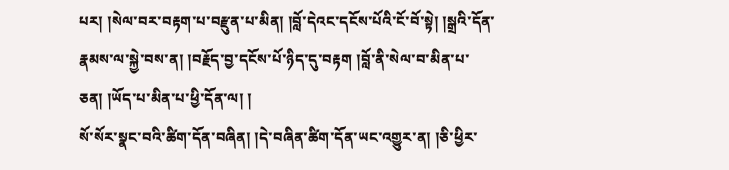པར། །སེལ་བར་བརྟག་པ་བརྫུན་པ་མིན། །བློ་དེའང་དངོས་པོའི་ངོ་བོ་སྟེ། །སྒྲའི་དོན་རྣམས་ལ་སྐྱེ་བས་ན། །བརྗོད་བྱ་དངོས་པོ་ཉིད་དུ་བརྟག །བློ་ནི་སེལ་བ་མིན་པ་ཅན། །ཡོད་པ་མིན་པ་ཕྱི་དོན་ལ། །
སོ་སོར་སྣང་བའི་ཚིག་དོན་བཞིན། །དེ་བཞིན་ཚིག་དོན་ཡང་འགྱུར་ན། །ཅི་ཕྱིར་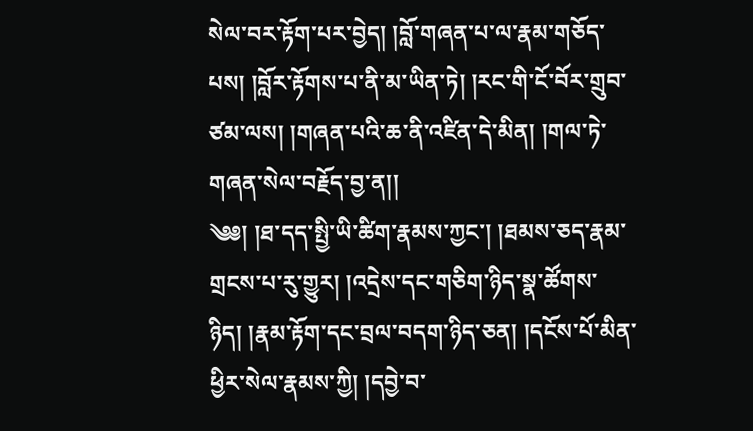སེལ་བར་རྟོག་པར་བྱེད། །བློ་གཞན་པ་ལ་རྣམ་གཅོད་པས། །བློར་རྟོགས་པ་ནི་མ་ཡིན་ཏེ། །རང་གི་ངོ་བོར་གྲུབ་ཙམ་ལས། །གཞན་པའི་ཆ་ནི་འཛིན་དེ་མིན། །གལ་ཏེ་གཞན་སེལ་བརྗོད་བྱ་ན།།
༄༅། །ཐ་དད་སྤྱི་ཡི་ཚིག་རྣམས་ཀྱང་། །ཐམས་ཅད་རྣམ་གྲངས་པ་རུ་གྱུར། །འདྲེས་དང་གཅིག་ཉིད་སྣ་ཚོགས་ཉིད། །རྣམ་རྟོག་དང་བྲལ་བདག་ཉིད་ཅན། །དངོས་པོ་མིན་ཕྱིར་སེལ་རྣམས་ཀྱི། །དབྱེ་བ་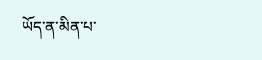ཡོད་ན་མིན་པ་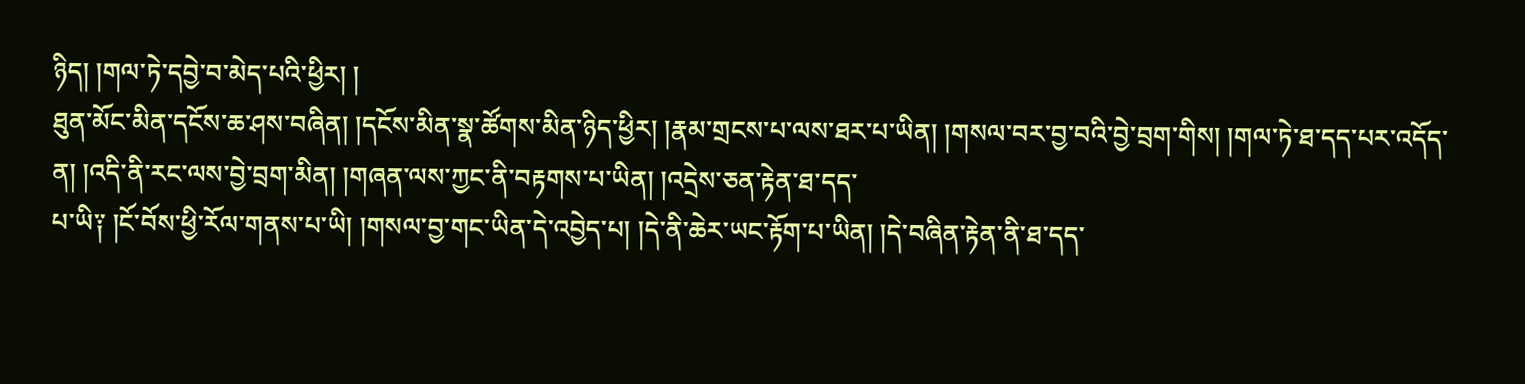ཉིད། །གལ་ཏེ་དབྱེ་བ་མེད་པའི་ཕྱིར། །
ཐུན་མོང་མིན་དངོས་ཆ་ཤས་བཞིན། །དངོས་མིན་སྣ་ཚོགས་མིན་ཉིད་ཕྱིར། །རྣམ་གྲངས་པ་ལས་ཐར་པ་ཡིན། །གསལ་བར་བྱ་བའི་བྱེ་བྲག་གིས། །གལ་ཏེ་ཐ་དད་པར་འདོད་ན། །འདི་ནི་རང་ལས་བྱེ་བྲག་མིན། །གཞན་ལས་ཀྱང་ནི་བརྟགས་པ་ཡིན། །འདྲེས་ཅན་རྟེན་ཐ་དད་
པ་ཡི༑ །ངོ་བོས་ཕྱི་རོལ་གནས་པ་ཡི། །གསལ་བྱ་གང་ཡིན་དེ་འབྱེད་པ། །དེ་ནི་ཆེར་ཡང་རྟོག་པ་ཡིན། །དེ་བཞིན་རྟེན་ནི་ཐ་དད་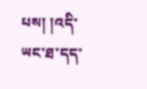པས། །འདི་ཡང་ཐ་དད་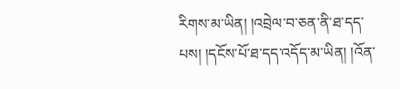རིགས་མ་ཡིན། །འབྲེལ་བ་ཅན་ནི་ཐ་དད་པས། །དངོས་པོ་ཐ་དད་འདོད་མ་ཡིན། །འོན་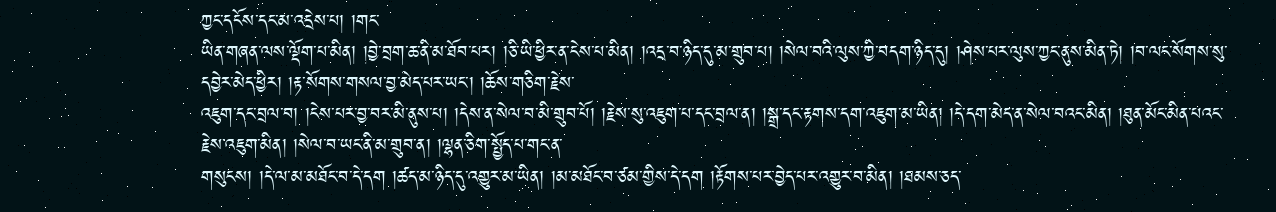ཀྱང་དངོས་དང་མ་འདྲེས་པ། །གང་
ཡིན་གཞན་ལས་ལྡོག་པ་མིན། །བྱེ་བྲག་ཆ་ནི་མ་ཐོབ་པར། །ཅི་ཡི་ཕྱིར་ན་ངེས་པ་མིན། །འདྲ་བ་ཉིད་དུ་མ་གྲུབ་པ། །སེལ་བའི་ལུས་ཀྱི་བདག་ཉིད་དུ། །ཤེས་པར་ལུས་ཀྱང་ནུས་མིན་ཏེ། །བ་ལང་སོགས་སུ་དབྱེར་མེད་ཕྱིར། །རྟ་སོགས་གསལ་བྱ་མེད་པར་ཡང་། །ཆོས་གཅིག་རྗེས་
འཇུག་དང་བྲལ་བ། །ངེས་པར་བྱ་བར་མི་ནུས་པ། །དེས་ན་སེལ་བ་མི་གྲུབ་པོ། །རྗེས་སུ་འཇུག་པ་དང་བྲལ་ན། །སྒྲ་དང་རྟགས་དག་འཇུག་མ་ཡིན། །དེ་དག་མེད་ན་སེལ་བའང་མིན། །ཐུན་མོང་མིན་པའང་རྗེས་འཇུག་མིན། །སེལ་བ་ཡང་ནི་མ་གྲུབ་ན། །ལྷན་ཅིག་སྤྱོད་པ་གང་ན་
གསུངས། །དེ་ལ་མ་མཐོང་བ་དེ་དག །ཚད་མ་ཉིད་དུ་འགྱུར་མ་ཡིན། །མ་མཐོང་བ་ཙམ་གྱིས་དེ་དག །རྟོགས་པར་བྱེད་པར་འགྱུར་བ་མིན། །ཐམས་ཅད་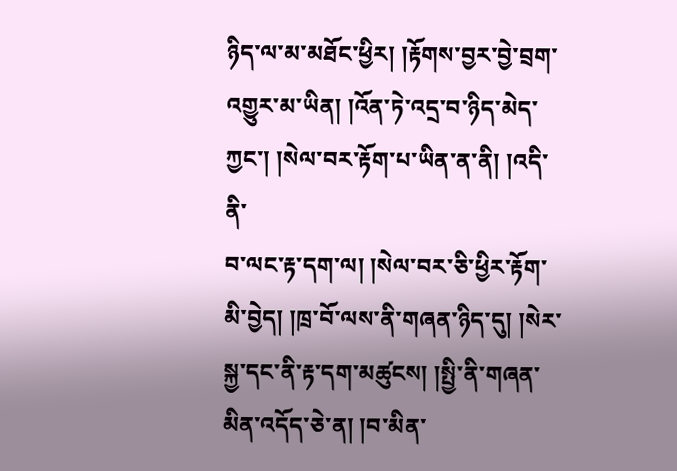ཉིད་ལ་མ་མཐོང་ཕྱིར། །རྟོགས་བྱར་བྱེ་བྲག་འགྱུར་མ་ཡིན། །འོན་ཏེ་འདྲ་བ་ཉིད་མེད་ཀྱང་། །སེལ་བར་རྟོག་པ་ཡིན་ན་ནི། །འདི་ནི་
བ་ལང་རྟ་དག་ལ། །སེལ་བར་ཅི་ཕྱིར་རྟོག་མི་བྱེད། །ཁྲ་བོ་ལས་ནི་གཞན་ཉིད་དུ། །སེར་སྐྱ་དང་ནི་རྟ་དག་མཚུངས། །སྤྱི་ནི་གཞན་མིན་འདོད་ཅེ་ན། །བ་མིན་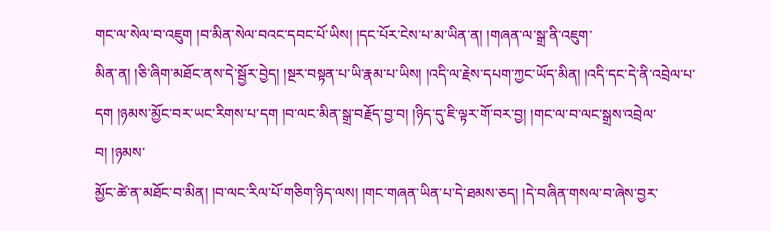གང་ལ་སེལ་བ་འཇུག །བ་མིན་སེལ་བའང་དབང་པོ་ཡིས། །དང་པོར་ངེས་པ་མ་ཡིན་ན། །གཞན་ལ་སྒྲ་ནི་འཇུག་
མིན་ན། །ཅི་ཞིག་མཐོང་ནས་དེ་སྦྱོར་བྱེད། །སྔར་བསྟན་པ་ཡི་རྣམ་པ་ཡིས། །འདི་ལ་རྗེས་དཔག་ཀྱང་ཡོད་མིན། །འདི་དང་དེ་ནི་འབྲེལ་པ་དག །ཉམས་མྱོང་བར་ཡང་རིགས་པ་དག །བ་ལང་མིན་སྒྲ་བརྗོད་བྱ་བ། །ཉིད་དུ་ཇི་ལྟར་གོ་བར་བྱ། །གང་ལ་བ་ལང་སྒྲས་འབྲེལ་བ། །ཉམས་
མྱོང་ཚེ་ན་མཐོང་བ་མིན། །བ་ལང་རིལ་པོ་གཅིག་ཉིད་ལས། །གང་གཞན་ཡིན་པ་དེ་ཐམས་ཅད། །དེ་བཞིན་གསལ་བ་ཞེས་བྱར་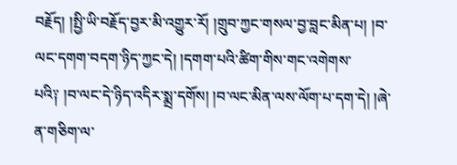བརྗོད། །སྤྱི་ཡི་བརྗོད་བྱར་མི་འགྱུར་རོ། །གྲུབ་ཀྱང་གསལ་བྱ་བླང་མིན་པ། །བ་ལང་དགག་བདག་ཉིད་ཀྱང་དེ། །དགག་པའི་ཚིག་གིས་གང་འགེགས་
པའི༑ །བ་ལང་དེ་ཉིད་འདིར་སྨྲ་དགོས། །བ་ལང་མིན་ལས་ལོག་པ་དག་དེ། །ཞེ་ན་གཅིག་ལ་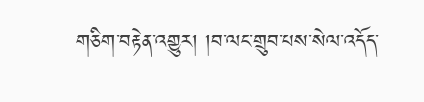གཅིག་བརྟེན་འགྱུར། །བ་ལང་གྲུབ་པས་སེལ་འདོད་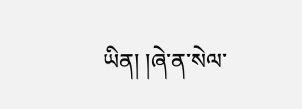ཡིན། །ཞེ་ན་སེལ་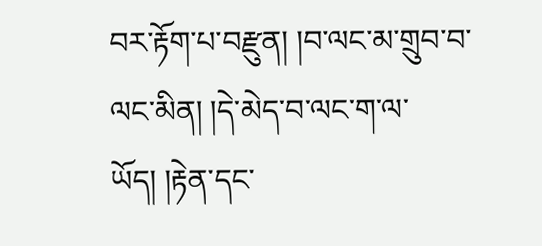བར་རྟོག་པ་བརྫུན། །བ་ལང་མ་གྲུབ་བ་ལང་མིན། །དེ་མེད་བ་ལང་ག་ལ་ཡོད། །རྟེན་དང་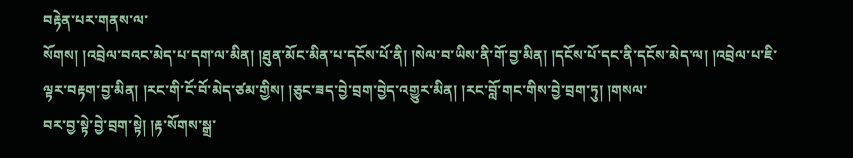བརྟེན་པར་གནས་ལ་
སོགས། །འབྲེལ་བའང་མེད་པ་དག་ལ་མིན། །ཐུན་མོང་མིན་པ་དངོས་པོ་ནི། །སེལ་བ་ཡིས་ནི་གོ་བྱ་མིན། །དངོས་པོ་དང་ནི་དངོས་མེད་ལ། །འབྲེལ་པ་ཇི་ལྟར་བརྟག་བྱ་མིན། །རང་གི་ངོ་བོ་མེད་ཙམ་གྱིས། །ཅུང་ཟད་བྱེ་བྲག་བྱེད་འགྱུར་མིན། །རང་བློ་གང་གིས་བྱེ་བྲག་ཏུ། །གསལ་
བར་བྱ་སྟེ་བྱེ་བྲག་སྟེ། །རྟ་སོགས་སྒྲ་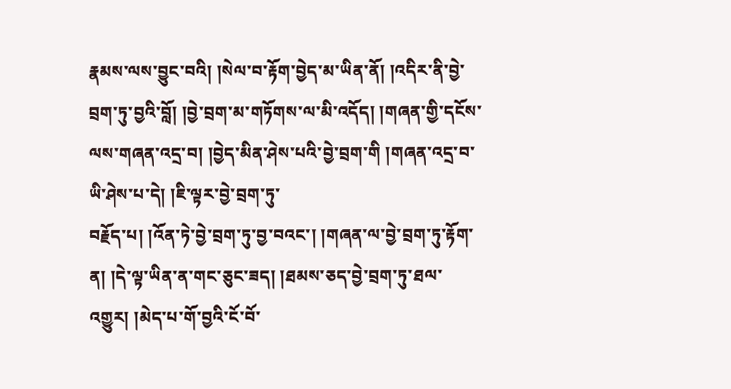རྣམས་ལས་བྱུང་བའི། །སེལ་བ་རྟོག་བྱེད་མ་ཡིན་ནོ། །འདིར་ནི་བྱེ་བྲག་ཏུ་བྱའི་བློ། །བྱེ་བྲག་མ་གཏོགས་ལ་མི་འདོད། །གཞན་གྱི་དངོས་ལས་གཞན་འདྲ་བ། །བྱེད་མིན་ཤེས་པའི་བྱེ་བྲག་གི །གཞན་འདྲ་བ་ཡི་ཤེས་པ་དེ། །ཇི་ལྟར་བྱེ་བྲག་ཏུ་
བརྗོད་པ། །འོན་ཏེ་བྱེ་བྲག་ཏུ་བྱ་བའང་། །གཞན་ལ་བྱེ་བྲག་ཏུ་རྟོག་ན། །དེ་ལྟ་ཡིན་ན་གང་ཅུང་ཟད། །ཐམས་ཅད་བྱེ་བྲག་ཏུ་ཐལ་འགྱུར། །མེད་པ་གོ་བྱའི་ངོ་བོ་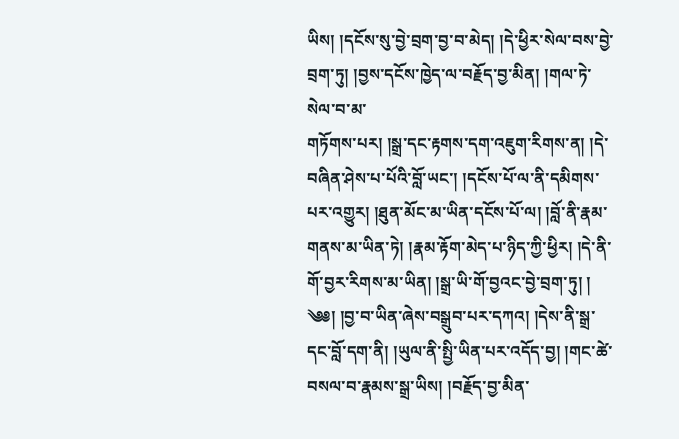ཡིས། །དངོས་སུ་བྱེ་བྲག་བྱ་བ་མེད། །དེ་ཕྱིར་སེལ་བས་བྱེ་བྲག་ཏུ། །བྱས་དངོས་ཁྱེད་ལ་བརྗོད་བྱ་མིན། །གལ་ཏེ་སེལ་བ་མ་
གཏོགས་པར། །སྒྲ་དང་རྟགས་དག་འཇུག་རིགས་ན། །དེ་བཞིན་ཤེས་པ་པོའི་བློ་ཡང་། །དངོས་པོ་ལ་ནི་དམིགས་པར་འགྱུར། །ཐུན་མོང་མ་ཡིན་དངོས་པོ་ལ། །བློ་ནི་རྣམ་གནས་མ་ཡིན་ཏེ། །རྣམ་རྟོག་མེད་པ་ཉིད་ཀྱི་ཕྱིར། །དེ་ནི་གོ་བྱར་རིགས་མ་ཡིན། །སྒྲ་ཡི་གོ་བྱའང་བྱེ་བྲག་ཏུ། །
༄༅། །བྱ་བ་ཡིན་ཞེས་བསྒྲུབ་པར་དཀའ། །དེས་ནི་སྒྲ་དང་བློ་དག་ནི། །ཡུལ་ནི་སྤྱི་ཡིན་པར་འདོད་བྱ། །གང་ཚེ་བསལ་བ་རྣམས་སྒྲ་ཡིས། །བརྗོད་བྱ་མིན་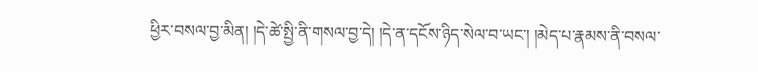ཕྱིར་བསལ་བྱ་མིན། །དེ་ཚེ་སྤྱི་ནི་གསལ་བྱ་དེ། །དེ་ན་དངོས་ཉིད་སེལ་བ་ཡང་། །མེད་པ་རྣམས་ནི་བསལ་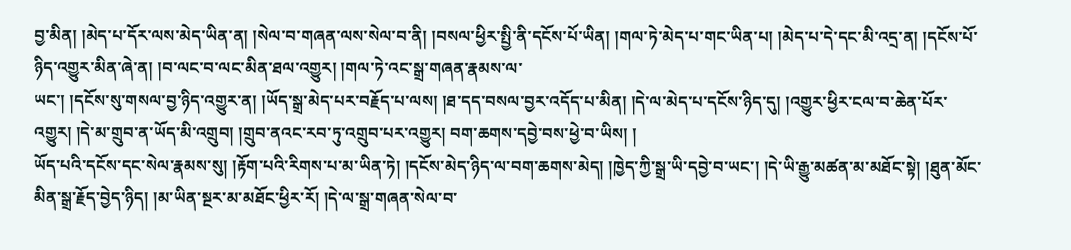བྱ་མིན། །མེད་པ་དོར་ལས་མེད་ཡིན་ན། །སེལ་བ་གཞན་ལས་སེལ་བ་ནི། །བསལ་ཕྱིར་སྤྱི་ནི་དངོས་པོ་ཡིན། །གལ་ཏེ་མེད་པ་གང་ཡིན་པ། །མེད་པ་དེ་དང་མི་འདྲ་ན། །དངོས་པོ་ཉིད་འགྱུར་མིན་ཞེ་ན། །བ་ལང་བ་ལང་མིན་ཐལ་འགྱུར། །གལ་ཏེ་འང་སྒྲ་གཞན་རྣམས་ལ་
ཡང་། །དངོས་སུ་གསལ་བྱ་ཉིད་འགྱུར་ན། །ཡོད་སྒྲ་མེད་པར་བརྗོད་པ་ལས། །ཐ་དད་བསལ་བྱར་འདོད་པ་མིན། །དེ་ལ་མེད་པ་དངོས་ཉིད་དུ། །འགྱུར་ཕྱིར་ངལ་བ་ཆེན་པོར་འགྱུར། །དེ་མ་གྲུབ་ན་ཡོད་མི་འགྲུབ། །གྲུབ་ནའང་རབ་ཏུ་འགྲུབ་པར་འགྱུར། བག་ཆགས་དབྱེ་བས་ཕྱེ་བ་ཡིས། །
ཡོད་པའི་དངོས་དང་སེལ་རྣམས་སུ། །རྟོག་པའི་རིགས་པ་མ་ཡིན་ཏེ། །དངོས་མེད་ཉིད་ལ་བག་ཆགས་མེད། །ཁྱེད་ཀྱི་སྒྲ་ཡི་དབྱེ་བ་ཡང་། །དེ་ཡི་རྒྱུ་མཚན་མ་མཐོང་སྟེ། །ཐུན་མོང་མིན་སྒྲ་རྗོད་བྱེད་ཉིད། །མ་ཡིན་སྔར་མ་མཐོང་ཕྱིར་རོ། །དེ་ལ་སྒྲ་གཞན་སེལ་བ་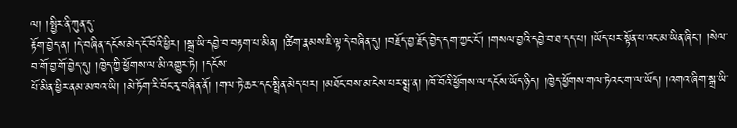ལ། །སྤྱིར་ནི་ཀུན་དུ་
རྟོག་བྱེད་ན། །དེ་བཞིན་དངོས་མེད་ངོ་བོའི་ཕྱིར། །སྒྲ་ཡི་དབྱེ་བ་བརྟག་པ་མིན། །ཚིག་རྣམས་ཇི་ལྟ་དེ་བཞིན་དུ། །བརྗོད་བྱ་རྗོད་བྱེད་དག་ཀྱང་ངོ་། །གསལ་བྱའི་དབྱེ་བ་ཐ་དད་པ། །ཡོད་པར་སྟོན་པ་འང་མ་ཡིན་ཞིང་། །སེལ་བ་གོ་བྱ་གོ་བྱེད་དུ། །ཁྱེད་ཀྱི་ཕྱོགས་ལ་མི་འགྱུར་ཏེ། །དངོས་
པོ་མིན་ཕྱིར་ནམ་མཁའ་ཡི། །མེ་ཏོག་རི་བོང་རྭ་བཞིན་ནོ། །གལ་ཏེ་ཆར་དང་སྤྲིན་མེད་པར། །མཐོང་བས་མ་ངེས་པར་སྨྲ་ན། །ཁོ་བོའི་ཕྱོགས་ལ་དངོས་ཡོད་ཉིད། །ཁྱེད་ཕྱོགས་གལ་ཏེའང་ག་ལ་ཡོད། །འགའ་ཞིག་སྒྲ་ཡི་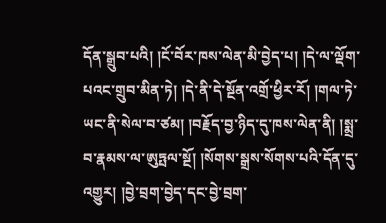དོན་སྒྲུབ་པའི། །ངོ་བོར་ཁས་ལེན་མི་བྱེད་པ། །དེ་ལ་ལྡོག་
པའང་གྲུབ་མིན་ཏེ། །དེ་ནི་དེ་སྔོན་འགྲོ་ཕྱིར་རོ། །གལ་ཏེ་ཡང་ནི་སེལ་བ་ཙམ། །བརྗོད་བྱ་ཉིད་དུ་ཁས་ལེན་ནི། །སྨྲ་བ་རྣམས་ལ་ཨུཏྤལ་སྔོ། །སོགས་སྒྲས་སོགས་པའི་དོན་དུ་འགྱུར། །བྱེ་བྲག་བྱེད་དང་བྱེ་བྲག་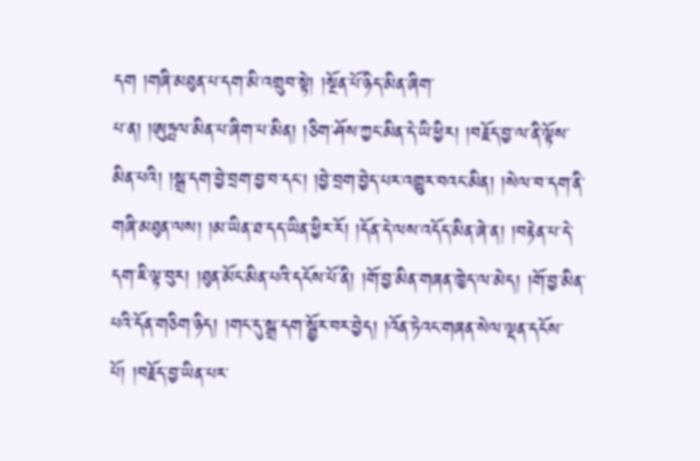དག །གཞི་མཐུན་པ་དག་མི་འགྲུབ་སྟེ། །སྔོན་པོ་ཉིད་མིན་ཞིག་
པ་ན། །ཨུཏྤལ་མིན་པ་ཞིག་པ་མིན། །ཅིག་ཤོས་ཀྱང་མིན་དེ་ཡི་ཕྱིར། །བརྗོད་བྱ་ལ་ནི་ལྟོས་མིན་པའི། །སྒྲ་དག་བྱེ་བྲག་བྱ་བ་དང་། །བྱེ་བྲག་བྱེད་པར་འགྱུར་བའང་མིན། །སེལ་བ་དག་ནི་གཞི་མཐུན་ལས། །མ་ཡིན་ཐ་དད་ཡིན་ཕྱིར་རོ། །དོན་དེ་ལས་འདོད་མིན་ཞེ་ན། །བརྟེན་པ་དེ་
དག་ཇི་ལྟ་བུར། །ཐུན་མོང་མིན་པའི་དངོས་པོ་ནི། །གོ་བྱ་མིན་གཞན་ཁྱེད་ལ་མེད། །གོ་བྱ་མིན་པའི་དོན་གཅིག་ཉིད། །གང་དུ་སྒྲ་དག་སྦྱོར་བར་བྱེད། །འོན་ཏེའང་གཞན་སེལ་ལྡན་དངོས་པོ། །བརྗོད་བྱ་ཡིན་པར་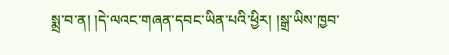སྨྲ་བ་ན། །དེ་ལའང་གཞན་དབང་ཡིན་པའི་ཕྱིར། །སྒྲ་ཡིས་ཁྱབ་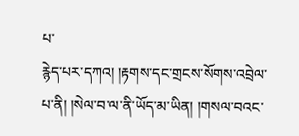པ་
རྙེད་པར་དཀའ། །རྟགས་དང་གྲངས་སོགས་འབྲེལ་པ་ནི། །སེལ་བ་ལ་ནི་ཡོད་མ་ཡིན། །གསལ་བའང་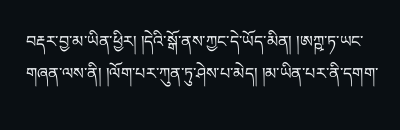བརྡར་བྱ་མ་ཡིན་ཕྱིར། །དེའི་སྒོ་ནས་ཀྱང་དེ་ཡོད་མིན། །ཨཀྵ་ཏ་ཡང་གཞན་ལས་ནི། །ལོག་པར་ཀུན་ཏུ་ཤེས་པ་མེད། །མ་ཡིན་པར་ནི་དགག་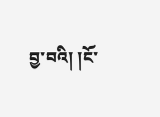བྱ་བའི། །ངོ་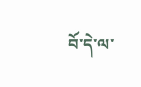བོ་དེ་ལ་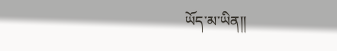ཡོད་མ་ཡིན།།